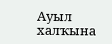Ауыл халҡына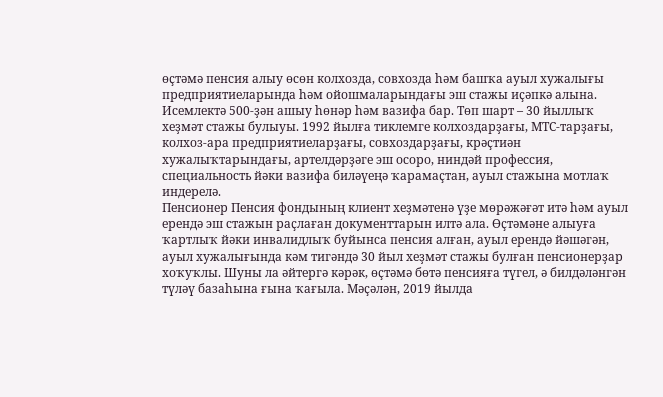өҫтәмә пенсия алыу өсөн колхозда, совхозда һәм башҡа ауыл хужалығы предприятиеларында һәм ойошмаларындағы эш стажы иҫәпкә алына. Исемлектә 500-ҙән ашыу һөнәр һәм вазифа бар. Төп шарт – 30 йыллыҡ хеҙмәт стажы булыуы. 1992 йылға тиклемге колхоздарҙағы, МТС-тарҙағы, колхоз-ара предприятиеларҙағы, совхоздарҙағы, крәҫтиән хужалыҡтарындағы, артелдәрҙәге эш осоро, ниндәй профессия, специальность йәки вазифа биләүеңә ҡарамаҫтан, ауыл стажына мотлаҡ индерелә.
Пенсионер Пенсия фондының клиент хеҙмәтенә үҙе мөрәжәғәт итә һәм ауыл ерендә эш стажын раҫлаған документтарын илтә ала. Өҫтәмәне алыуға ҡартлыҡ йәки инвалидлыҡ буйынса пенсия алған, ауыл ерендә йәшәгән, ауыл хужалығында кәм тигәндә 30 йыл хеҙмәт стажы булған пенсионерҙар хоҡуҡлы. Шуны ла әйтергә кәрәк, өҫтәмә бөтә пенсияға түгел, ә билдәләнгән түләү базаһына ғына ҡағыла. Мәҫәлән, 2019 йылда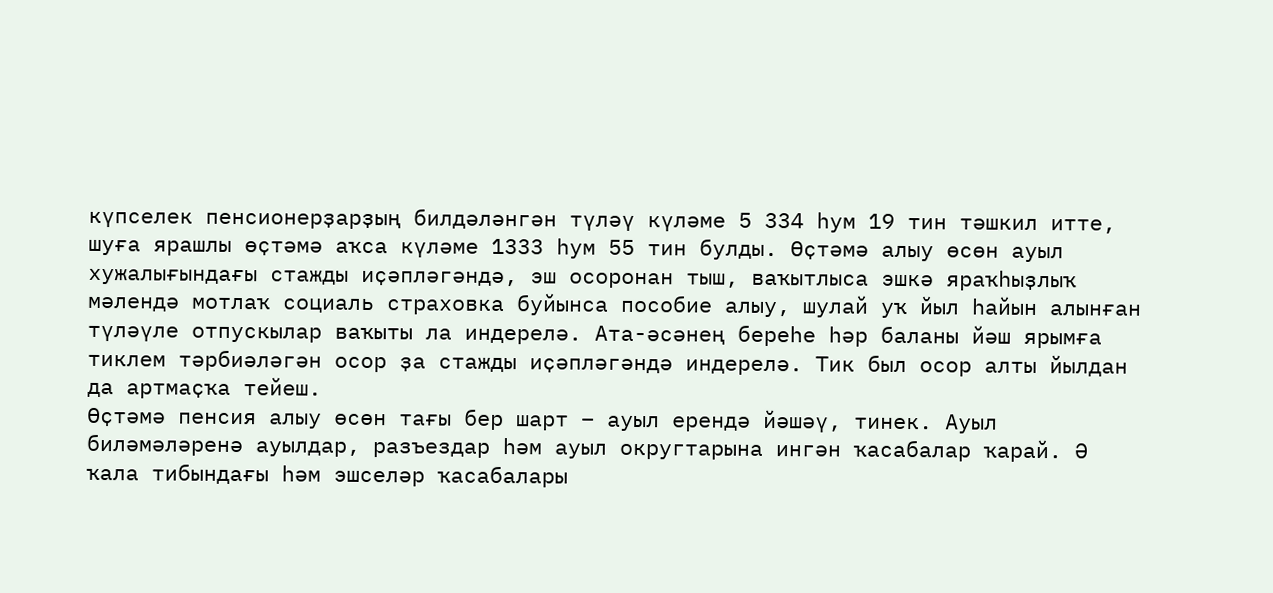күпселек пенсионерҙарҙың билдәләнгән түләү күләме 5 334 һум 19 тин тәшкил итте, шуға ярашлы өҫтәмә аҡса күләме 1333 һум 55 тин булды. Өҫтәмә алыу өсөн ауыл хужалығындағы стажды иҫәпләгәндә, эш осоронан тыш, ваҡытлыса эшкә яраҡһыҙлыҡ мәлендә мотлаҡ социаль страховка буйынса пособие алыу, шулай уҡ йыл һайын алынған түләүле отпускылар ваҡыты ла индерелә. Ата-әсәнең береһе һәр баланы йәш ярымға тиклем тәрбиәләгән осор ҙа стажды иҫәпләгәндә индерелә. Тик был осор алты йылдан да артмаҫҡа тейеш.
Өҫтәмә пенсия алыу өсөн тағы бер шарт – ауыл ерендә йәшәү, тинек. Ауыл биләмәләренә ауылдар, разъездар һәм ауыл округтарына ингән ҡасабалар ҡарай. Ә ҡала тибындағы һәм эшселәр ҡасабалары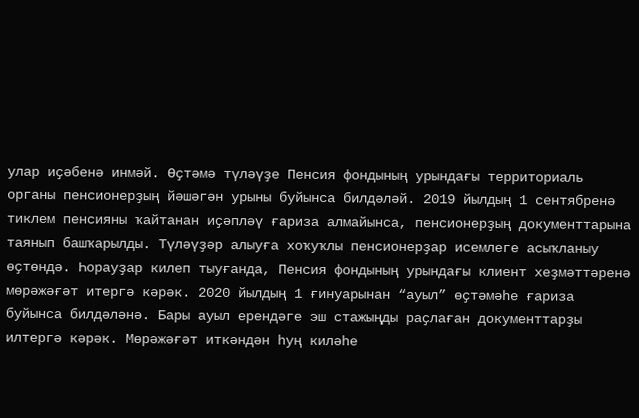улар иҫәбенә инмәй. Өҫтәмә түләүҙе Пенсия фондының урындағы территориаль органы пенсионерҙың йәшәгән урыны буйынса билдәләй. 2019 йылдың 1 сентябренә тиклем пенсияны ҡайтанан иҫәпләү ғариза алмайынса, пенсионерҙың документтарына таянып башҡарылды. Түләүҙәр алыуға хоҡуҡлы пенсионерҙар исемлеге асыҡланыу өҫтөндә. Һорауҙар килеп тыуғанда, Пенсия фондының урындағы клиент хеҙмәттәренә мөрәжәғәт итергә кәрәк. 2020 йылдың 1 ғинуарынан “ауыл” өҫтәмәһе ғариза буйынса билдәләнә. Бары ауыл ерендәге эш стажыңды раҫлаған документтарҙы илтергә кәрәк. Мөрәжәғәт иткәндән һуң киләһе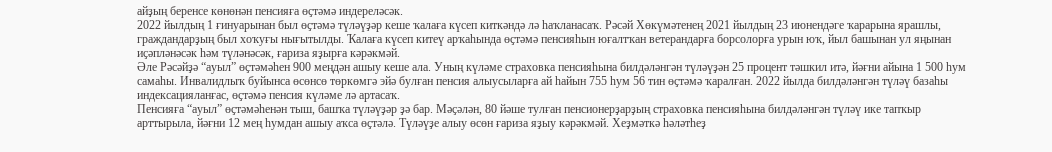айҙың беренсе көнөнән пенсияға өҫтәмә индереләсәк.
2022 йылдың 1 ғинуарынан был өҫтәмә түләүҙәр кеше ҡалаға күсеп киткәндә лә һаҡланасаҡ. Рәсәй Хөкүмәтенең 2021 йылдың 23 июнендәге ҡарарына ярашлы, граждандарҙың был хоҡуғы нығытылды. Ҡалаға күсеп китеү арҡаһында өҫтәмә пенсияһын юғалтҡан ветерандарға борсолорға урын юҡ, йыл башынан ул яңынан иҫәпләнәсәк һәм түләнәсәк, ғариза яҙырға кәрәкмәй.
Әле Рәсәйҙә “ауыл” өҫтәмәһен 900 меңдән ашыу кеше ала. Уның күләме страховка пенсияһына билдәләнгән түләүҙән 25 процент тәшкил итә, йәғни айына 1 500 һум самаһы. Инвалидлыҡ буйынса өсөнсө төркөмгә эйә булған пенсия алыусыларға ай һайын 755 һум 56 тин өҫтәмә ҡаралған. 2022 йылда билдәләнгән түләү базаһы индексацияланғас, өҫтәмә пенсия күләме лә артасаҡ.
Пенсияға “ауыл” өҫтәмәһенән тыш, башҡа түләүҙәр ҙә бар. Мәҫәлән, 80 йәше тулған пенсионерҙарҙың страховка пенсияһына билдәләнгән түләү ике тапҡыр арттырыла, йәғни 12 мең һумдан ашыу аҡса өҫтәлә. Түләүҙе алыу өсөн ғариза яҙыу кәрәкмәй. Хеҙмәткә һәләтһеҙ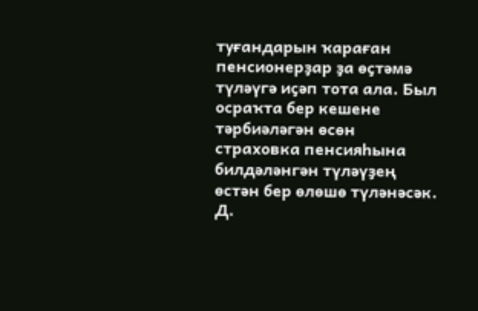туғандарын ҡараған пенсионерҙар ҙа өҫтәмә түләүгә иҫәп тота ала. Был осраҡта бер кешене тәрбиәләгән өсөн страховка пенсияһына билдәләнгән түләүҙең өстән бер өлөшө түләнәсәк.
Д.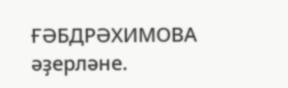ҒӘБДРӘХИМОВА әҙерләне.